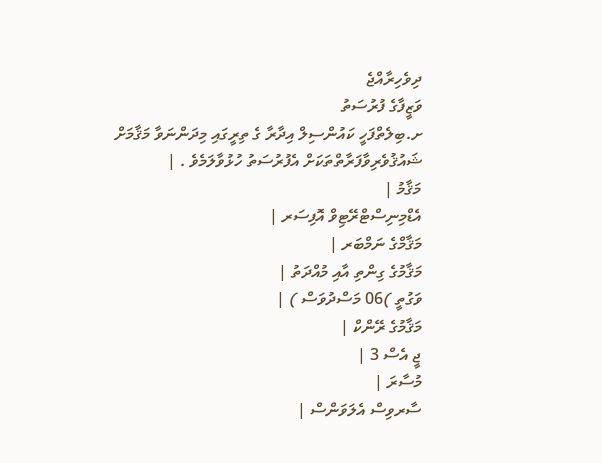ދިވެހިރާއްޖެ
ވަޒީފާގެ ފުރުސަތު
ށ.ބިލެތްފަހީ ކައުންސިލް އިދާރާ ގެ ތިރީގައި މިދަންނަވާ މަޤާމަށް ޝައުޤުވެރިވާފަރާތްތަކަށް އެފުރުސަތު ހުޅުވާލަމެވެ . |
މަޤާމު |
އެޑްމިނިސްޓްރޭޓިވް އޮފިސަރ |
މަޤާމްގެ ނަމްބަރ |
މަޤާމުގެ ގިންތި އާއި މުއްދަތު |
ވަގުތީ )06 މަސްދުވަސް ) |
މަޤާމުގެ ރޭންކް |
ޖީ އެސް 3 |
މުސާރަ |
ސާރވިސް އެލަވަންސް |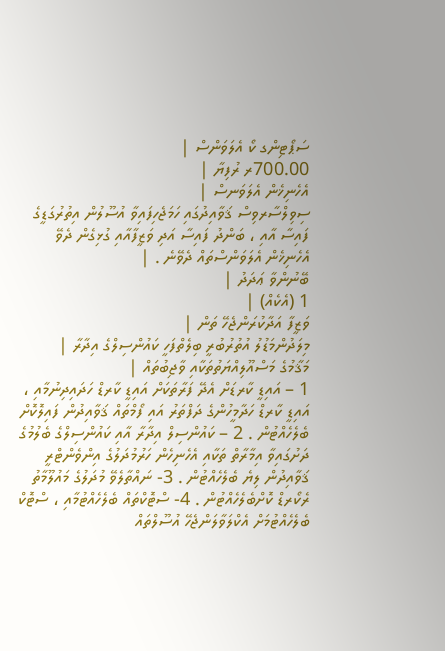ސަޕޯޓިންގ ކޯ އެލަވަންސް |
700.00ރ ރުފިޔާ |
އެހެނިޚެން އެލަވަނސް |
ސިވިލްސާރވިސް ޤަވާއިދުގައި ހަމަޖެހިފައިވާ އުސޫލުން އިތުރުގަޑީގެ ފައިސާ އާއި ، ބަންދު ފައިސާ އަދި ވަޒީފާއާއި ގުޅިގެން ދެވޭ އެހެނިޚެން އެލަވަންސްތައް ދެވޭނެ . |
ބޭނުންވާ ޢަދަދު |
1 (އެކެއް) |
ވަޒީފާ އަދާކުރަންޖެހޭ ތަން |
މިލަދުންމަޑުލު އުތުރުބުރީ ބިލެތްފަހީ ކައުންސިލްގެ އިދާރާ |
މަޤާމުގެ މަސްއޫލިއްޔަތުތަކާއި ވާޖިބުތައް |
1 – އައިޑީ ކާރޑަށް އެދޭ ފަރާތަކަށް އައިޑީ ކާރޑް ހަދައިދިނުމާއި ، އައިޑީ ކާރޑް ހަދާމީހުންގެ ދަފްތަރު އައި ފޯމްތައް ޤަވާއިދުން ފައިލޮކޮށް ބެލެހެއްޓުން . 2 – ކައުންސިލް އިދާރާ އާއި ކައުންސިލްގެ ބެލުމުގެ ދަށުގައިވާ އިމާރާތް ތަކާއި އެހެނިހެން ހަރުމުދަލުގެ އިންވެންޓްރީ ޤަވާއިދުން ލިޔެ ބެލެހެއްޓުން . 3- ނައްތާލެވޭ މުދަލުގެ މައުލޫމާތު ރެކޯރޑް ކޮށްބެލެހެއްޓުން . 4- ސްޓޮކްތައް ބެލެހެއްޓުމާއި ، ސްޓޮކް ބެލެހެއްޓުމަށް އެކްލަވާލަންޖެހޭ އުސޫލްތައް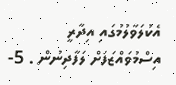އެކުލަވާލުމުގައި އިދާރީ އިސްމުވައްޒަފަށް ލަފާދިނުން . 5-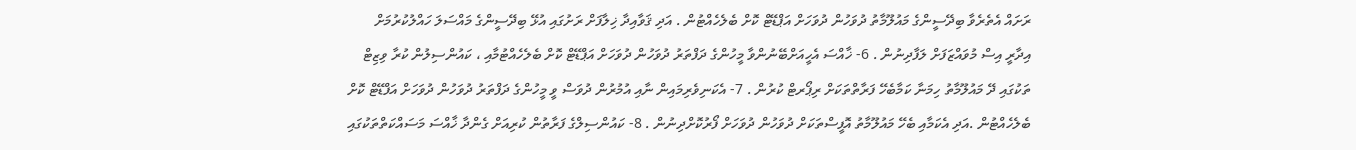ރަށައް އެތެރެވާ ބިދޭސީންގެ މައުލޫމާތު ދުވަހުން ދުވަހަށް އަޕްޑޭޓް ކޮށް ބެލެހެއްޓުން . އަދި ޤަވާއިދާ ޚިލާފަށް ރަށުގައި އުޅޭ ބިދޭސީންގެ މައްސަލަ ހައްލުކުރުމަށް އިދާރީ އިސް މުވައްޒަފަށް ލަފާދިނުން . 6- ޚާއްސަ އެހީއަށްބޭނުންވާ މީހުންގެ ދަފްތަރު ދުވަހުން ދުވަހަށް އަޕްޑޭޓް ކޮށް ބެލެހެއްޓުމާއި ، ކައުންސިލުން ކުރާ ވިޒިޓް ތަކުގައި ދޭ މައުލޫމާތު ހިމަނާ ކަމާބެހޭ ފަރާތްތަކަށް ރިޕޯރޓް ކުރުން . 7- އެކަނިވެރިމައިން ނާއި އުމުރުން ދުވަސް ވީ މީހުންގެ ދަފްތަރު ދުވަހުން ދުވަހަށް އަފްޑޭޓް ކޮށް ބެލެހެއްޓުން .އަދި އެކަމާއި ބެހޭ މައުލޫމާތު އޮފީސްތަކަށް ދުވަހުން ދުވަހަށް ފޯރުކޮށްދިނުން . 8- ކައުންސިލްގެ ފަރާތުން ކުރިއަށް ގެންދާ ޚާއްސަ މަސައްކަތްތަކުގައި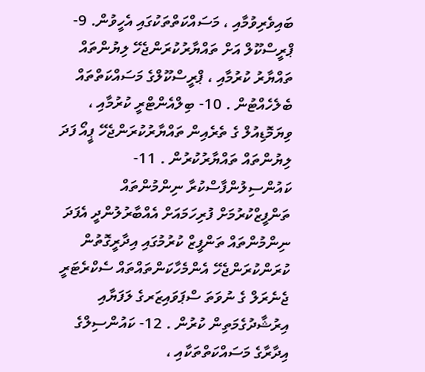ބައިވެރިވުމާއި ، މަސައްކަތްތަކުގައި އެހީވުން. 9- ޕްރީސްކޫލް އަށް ތައްޔާރުކުރަންޖެހޭ ލިޔުންތައް ތައްޔާރު ކުރުމާއި ، ޕްރީސްކޫލްގެ މަސައްކަތްތައް ބެލެހެއްޓުން . 10- ބިލްއެންޓްރީ ކުރުމާއި ، ވިޔަމޮޑިއުލް ގެ ތެރެއިން ތައްޔާރުކުރަންޖެހޭ ޕީއޯ ފަދަ ލިޔުންތައް ތައްޔާރުކުރުން . 11- ކައުންސިލުންފާސްކުރާ ނިންމުންތައް ތަންފީޒްކުރުމަށް ފުރިހަމައަށް އެއްބާރުލުންދީ އެފަދަ ނިންމުންތައް ތަންފީޒް ކުރުމުގައި އިދާރީގޮތުން ކުރަންކުރަންޖެހޭ އެންމެހާކަންތައްތައް ސެކްރެޓަރީ ޖެނެރަލް ގެ ނުވަތަ ސްޕަވައިޒަރގެ ލަފަޔާއި އިރުޝާދުގެމަތިން ކުރުން . 12- ކައުންސިލްގެ އިދާރާގެ މަސައްކަތްތަކާއި ،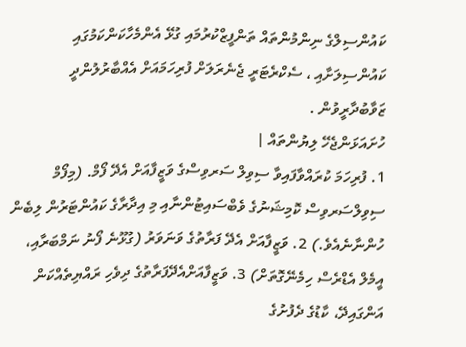ކައުންސިލްގެ ނިންމުންތައް ތަންފީޒްކުރުމައި ގުޅޭ އެންމެހާކަންކަމުގައި ކައުންސިލަށާއި ، ސެކްރެޓަރީ ޖެނެރަލަށް ފުރިހަމައަށް އެއްބާރުލުންދީ ޒަވާބުދާރީވުން .
ހުށައަޅަންޖެހޭ ލިޔުންތައް |
1. ފުރިހަމަ ކުރައްވާފައިވާ ސިވިލް ސަރވިސްގެ ވަޒީފާއަށް އެދޭ ފޯމް. (މިފޯމް ސިވިލްސަރވިސް ކޮމިޝަނުގެ ވެބްސައިޓުންނާއި މި އިދާރާގެ ކައުންޓަރުން ލިބެން ހުންނާނެއެވެ.) 2. ވަޒީފާއަށް އެދޭ ފަރާތުގެ ވަނަވަރު (ގުޅޫނެ ފޯނު ނަމްބަރާއި، އީމެލް އެޑްރެސް ހިމެނޭގޮތަށް) 3. ވަޒީފާއަށްއެދޭފަރާތުގެ ދިވެހި ރައްޔިތެއްކަން އަންގައިދޭ، ކާޑުގެ ދެފުށުގެ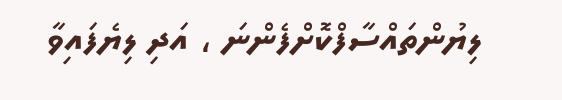ލިޔުންތައްސާފްކޮށްފެންނަ ، އަދި ލިޔެފައިވާ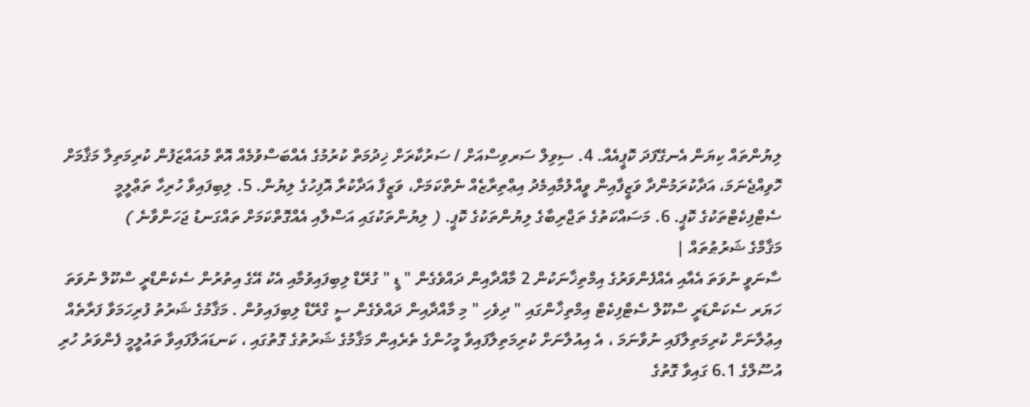ލިޔުންތައް ކިޔަން އެނގޭފަދަ ކޮޕީއެއް. 4. ސިވިލް ސަރވިސްއަށް / ސަރުކާރަށް ޚިދުމަތް ކުރުމުގެ އެއްބަސްވުމެއް އޮތް މުއައްޒަފުން ކުރިމަތިލާ މަޤާމަށް ހޮވިއްޖެނަމަ، އަދާކުރަމުންދާ ވަޒީފާއިން ވީއްލުމާއިމެދު އިޢްތިރާޒެއް ނެތްކަމަށް، ވަޒީފާ އަދާކުރާ އޮފިހުގެ ލިޔުން. 5. ލިބިފައިވާ ހުރިހާ ތަޢްލީމީ ސެޓްފިކެޓްތަކުގެ ކޮޕީ. 6. މަސައްކަތުގެ ތަޖްރިބާގެ ލިޔުންތަކުގެ ކޮޕީ. ( ލިޔުންތަކުގައި އަސްލާއި އެއްގޮތްކަމަށް ތައްގަނޑު ޖަހަންވާނެ )
މަޤާމްގެ ޝަރުޠުތައް |
ސާނަވީ ނުވަތަ އެއާއި އެއްފެންވަރުގެ އިމްތިޚާނަކުން 2 މާއްދާއިން ދައްވެގެން " ޑީ " ގުރޭޑް ލިބިފައިވުމާއި އެކު އޭގެ އިތުރުން ސެކެންޑްރީ ސްކޫލް ނުވަތަ ހަޔަރ ސެކަންޑަރީ ސްކޫލް ސެޓްފިކެޓް އިމްތިޚާންގައި " ދިވެހި " މި މާއްދާއިން ދައްވެގެން ސީ ގްރޭޑް ލިބިފައިވުން . މަޤާމުގެ ޝަރުތު ފުރިހަމަވާ ފަރާތެއް އިޢުލާނަށް ކުރިމަތިލާފައި ނުވާނަމަ ، އެ އިއުލާނަށް ކުރިމަތިލާފައިވާ މީހުންގެ ތެރެއިން މަޤާމުގެ ޝަރުތުގެ ގޮތުގައި ، ކަނޑައަލާފައިވާ ތައުލީމީ ފެންވަރު ހުރި އުސޫލްގެ 6.1 ގައިވާ ގޮތުގެ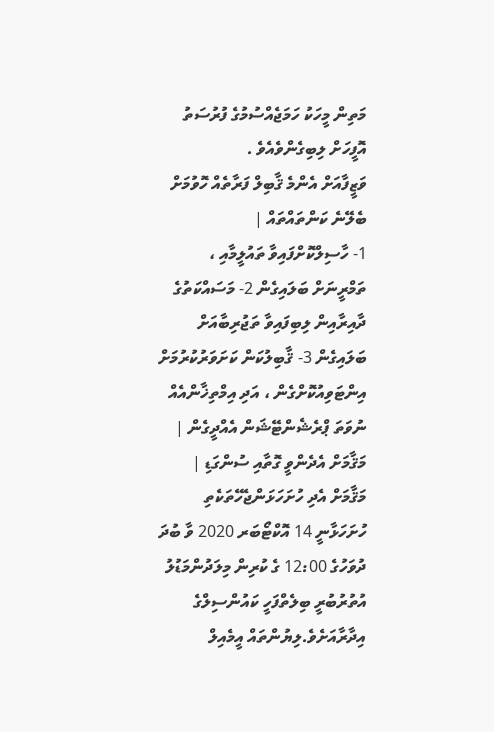މަތިން މީހަކު ހަމަޖެއްސުމުގެ ފުރުސަތު އޮފީހަށް ލިބިގެންވެއެވެ .
ވަޒީފާއަށް އެންމެ ޤާބިލް ފަރާތެއް ހޮވުމަށް ބެލޭނެ ކަންތައްތައް |
1- ހާސިލްކޮށްފައިވާ ތައުލީމާއި ، ތަމްރީނަށް ބަލައިގެން 2- މަސައްކަތުގެ ދާއިރާއިން ލިބިފައިވާ ތަޖުރިބާއަށް ބަލައިގެން 3- ޤާބިލުކަން ކަށަވަރުކުރުމަށް އިންޓަވިއުކޮށްގެން ، އަދި އިމްތިޚާންއެއް ނުވަތަ ޕްރެޝެންޓޭޝަން އެއްދީގެން |
މަޤާމަށް އެދެންވީ ގޮތާއި ސުންގަޑި |
މަޤާމަށް އެދި ހުށަހަޅަންޖެހޭތަކެތި ހުށަހަޅާނީ 14 އޮކްޓޯބަރ 2020 ވާ ބުދަ ދުވަހުގެ 12:00 ގެ ކުރިން މިލަދުންމަޑުލު އުތުރުބުރީ ބިލެތްފަހީ ކައުންސިލްގެ އިދާރާއަށެވެ.ލިޔުންތައް އީމެއިލް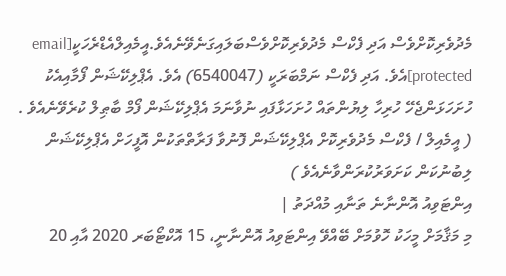މެދުވެރިކޮށްވެސް އަދި ފެކްސް މެދުވެރިކޮށްވެސްބަލައިގަނެވޭނެއެވެ.އީމެއިލްއެޑްރެހަކީ[email protected]އެވެ. އަދި ފެކްސް ނަމްބަރަކީ (6540047) އެވެ. އެޕްލިކޭޝަން ފޯމާއިއެކު ހުށަހަޅަންޖެހޭ ހުރިހާ ލިޔުންތައް ހުށަހަޅާފައި ނުވާނަމަ އެޕްލިކޭޝަން ފޯމް ބާޠިލް ކުރެވޭނެއެވެ . ( އީމެއިލް / ފެކްސް މެދުވެރިކޮށް އެޕްލިކޭޝަން ފޮނުވާ ފަރާތްތަކުން އޮފީހަށް އެޕްލިކޭޝަން ލިބުނުކަން ކަށަވަރުކުރަންވާނެއެވެ )
އިންޓަވިއު އޮންނާނެ ތަނާއި މުއްދަތު |
މި މަޤާމަށް މީހަކު ހޮވުމަށް ބޭއްވޭ އިންޓަވިއު އޮންނާނީ، 15 އޮކްޓޯބަރ 2020 އާއި 20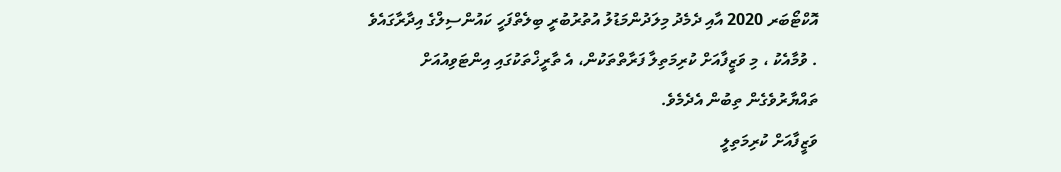އޮކްޓޯބަރ 2020 އާއި ދެމެދު މިލަދުންމަޑުލު އުތުރުބުރީ ބިލެތްފަހީ ކައުންސިލްގެ އިދާރާގައެވެ . ވުމާއެކު ، މި ވަޒީފާއަށް ކުރިމަތިލާ ފަރާތްތަކުން، އެ ތާރީޚްތަކުގައި އިންޓަވިއުއަށް ތައްޔާރުވެގެން ތިބުން އެދެމެވެ.
ވަޒީފާއަށް ކުރިމަތިލީ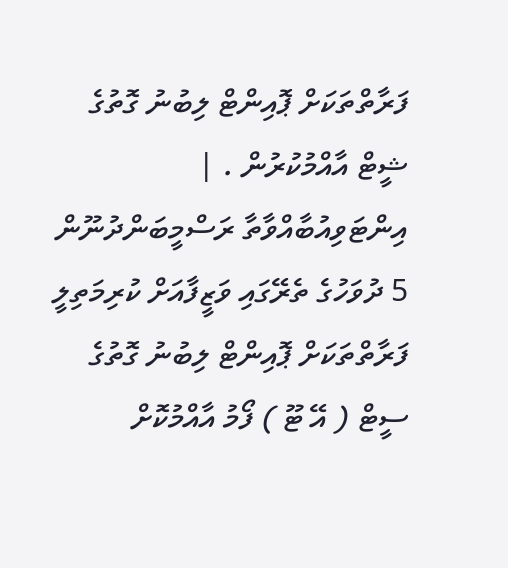ފަރާތްތަކަށް ޕޮއިންޓް ލިބުނު ގޮތުގެ ޝީޓް އާއްމުކުރުން . |
އިންޓަވިއުބާއްވާތާ ރަސްމީބަންދުނޫން 5 ދުވަހުގެ ތެރޭގައި ވަޒީފާއަށް ކުރިމަތިލީ ފަރާތްތަކަށް ޕޮއިންޓް ލިބުނު ގޮތުގެ ސީޓް ( އޭ ޓޫ ) ފޯމު އާއްމުކޮށް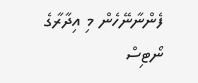ފެންނާނޭހެން މި އިދާރާގެ ނޯޓިސް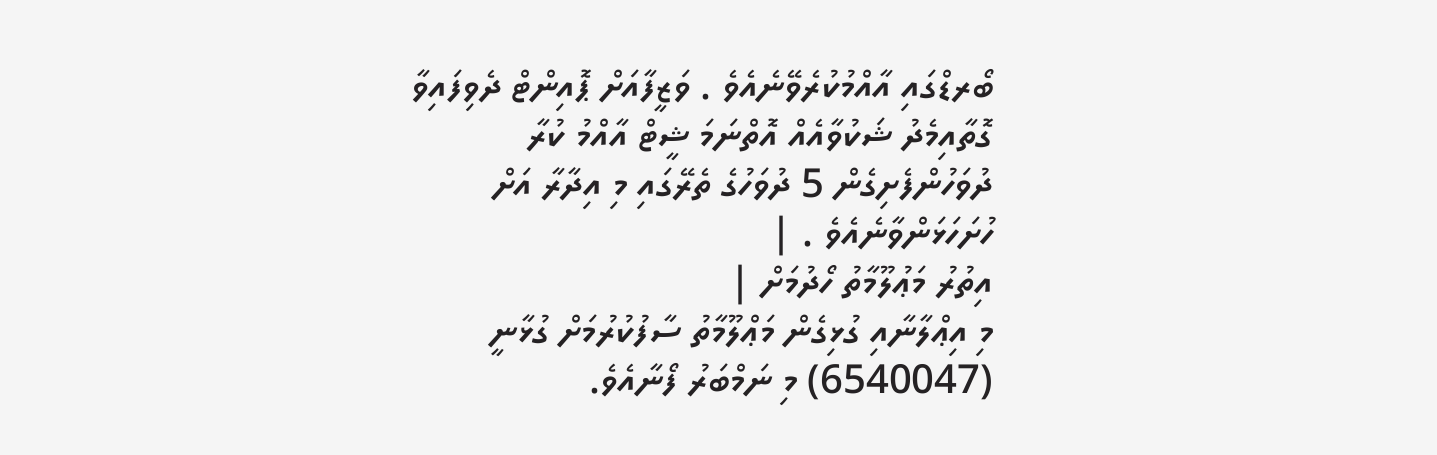ބޯރޑްގައި އާއްމުކުރެވޭނެއެވެ . ވަޒީފާއަށް ޕޮއިންޓް ދެވިފައިވާ ގޮތާއިމެދު ޝަކުވާއެއް އޮތްނަމަ ޝީޓް އާއްމު ކުރާ ދުވަހުންފެށިގެން 5 ދުވަހުގެ ތެރޭގައި މި އިދާރާ އަށް ހުށަހަޅަންވާނެއެވެ . |
އިތުރު މަޢުލޫމާތު ހޯދުމަށް |
މި އިޢްލާނާއި ގުޅިގެން މަޢްލޫމާތު ސާފުކުރުމަށް ގުޅާނީ (6540047) މި ނަމްބަރު ފޯނާއެވެ.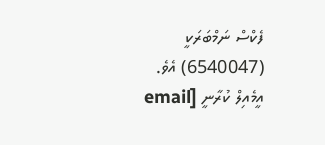ފެކްސް ނަމްބަރަކީ (6540047) އެވެ. އީމެއިލް ކުރާނީ [email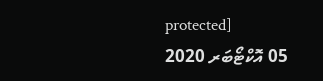protected]
05 އޮކްޓޯބަރ 2020